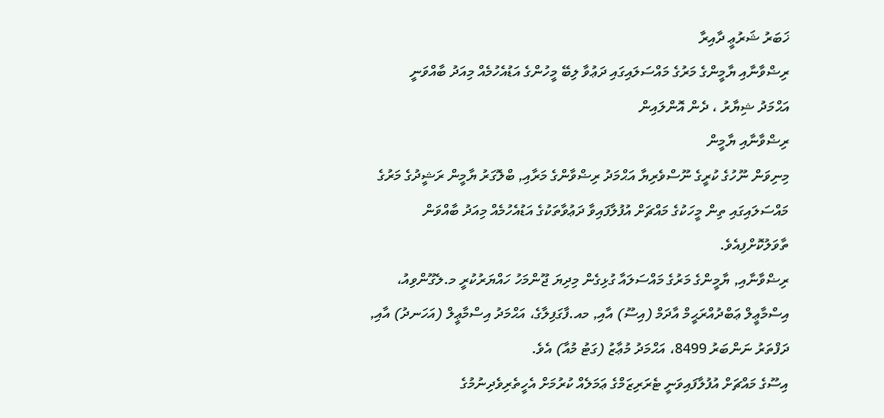ޚަބަރު ޝަރުޢީ ދާއިރާ
ރިޟްވާނާއި ޔާމީންގެ މަރުގެ މައްސަލައިގައި ދަޢުވާ ލިބޭ މީހުންގެ އަޑުއެހުމެއް މިއަދު ބާއްވަނީ
އަޙްމަދު ޝިޔާރު ، ދެން އޮންލައިން
ރިޟްވާނާއި ޔާމީން
މިނިވަން ނޫހުގެ ކުރީގެ ނޫސްވެރިޔާ އަޙްމަދު ރިޟްވާންގެ މަރާއި, ބްލޮގަރު ޔާމީން ރަޝީދުގެ މަރުގެ މައްސަލައިގައި ތިން މީހަކުގެ މައްޗަށް އުފުލާފައިވާ ދަޢުވާތަކުގެ އަޑުއެހުމެއް މިއަދު ބާއްވަން ތާވަލުކޮށްފިއެވެ.
ރިޟްވާނާއި, ޔާމީންގެ މަރުގެ މައްސަލައާ ގުޅިގެން މިދިޔަ ޖޫންމަހު ހައްޔަރުކުރީ މ.ލެގޫންވިއު، އިސްމާޢީލް ޢަބްދުއްރަޙީމް އާދަމް (އިސޫ) އާއި, މއ.ފާގަފިލާގެ، އަޙްމަދު އިސްމާޢީލް (އަހަނދު) އާއި, ދަފްތަރު ނަންބަރު 8499، އަޙްމަދު މުޢާޒު (ގަޓު މުއާ) އެވެ.
އިސޫގެ މައްޗަށް އުފުލާފައިވަނީ ޓެރަރިޒަމްގެ ޢަމަލެއް ކުރުމަށް އެހީތެރިވެދިނުމުގެ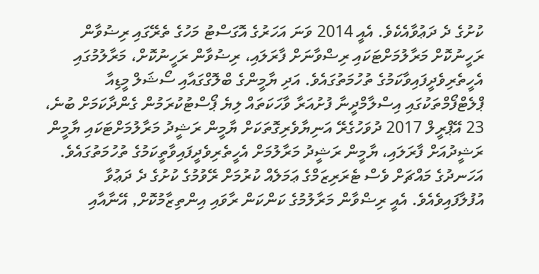ކުށުގެ ދެ ދަޢުވާއެކެވެ. އެއީ 2014 ވަނަ އަހަރުގެ އޮގަސްޓު މަހުގެ ތެރޭގައި ރިޟުވާން ރަހީނުކޮށް މަރާލުމަށްޓަކައި ރިޟްވާނަށް ފާރަލައި، ރިޟުވާން ރަހީނުކޮށް، މަރާލުމުގައި އެހީތެރިވެދީފައިވާކަމުގެ ތުހުމަތުގައެވެ. އަދި ޔާމީންގެ ބްލޮގްގައާއި ސޯޝަލް މީޑިއާ ޕްލެޓްފޯމްތަކުގައި އިސްލާމްދީނާ ފުށުއަރާ ވާހަކަތައް ލިޔެ ޕޯސްޓުކުރަމުން ގެންދާކަމަށް ބުނެ، 23 އޭޕްރީލް 2017 ދުވަހުގެރޭ އަނިޔާވެރިގޮތަކަށް ޔާމީން ރަޝީދު މަރާލުމަށްޓަކައި ޔާމީން ރަޝީދުއަށް ފާރަލައި، ޔާމީން ރަޝީދު މަރާލުމަށް އެހީތެރިވެދީފައިވާތީކަމުގެ ތުހުމަތުގައެވެ.
އަހަނދުގެ މައްޗަށް ވެސް ޓެރަރިޒަމްގެ ޢަމަލެއް ކުރުމަށް ރޭވުމުގެ ކުށުގެ ދެ ދަޢުވާ އުފުލާފައިވެއެވެ. އެއީ ރިޟްވާން މަރާލުމުގެ ކަންކަން ރާވައި އިންތިޒާމުކޮށް, އޭނާއާއި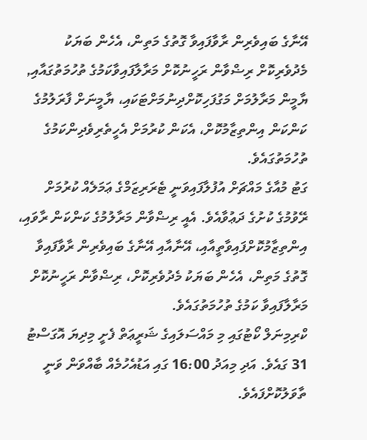އޭނާގެ ބައިވެރިން ރާވާފައިވާ ގޮތުގެ މަތިން، އެހެން ބަޔަކު މެދުވެރިކޮށް ރިޟްވާން ރަހީނުކޮށް މަރާލާފައިވާކަމުގެ ތުހުމަތުގައާއި, ޔާމީން މަރާލުމަށް މަގުފަހިކޮށްދިނުމަށްޓަކައި، ޔާމީނަށް ފާރަލުމުގެ ކަންކަން އިންތިޒާމުކޮށް، އެކަން ކުރުމަށް އެހީތެރިވެދިންކަމުގެ ތުހުމަތުގައެވެ.
ގަޓު މުއާގެ މައްޗަށް އުފުލާފައިވަނީ ޓެރަރިޒަމްގެ ޢަމަލެއް ކުރުމަށް ރޭވުމުގެ ކުށުގެ ދަޢުވާއެވެ. އެއީ ރިޟްވާން މަރާލުމުގެ ކަންކަން ރާވައި، އިންތިޒާމުކޮށްފައިވާތީއާއި، އޭނާއާއި އޭނާގެ ބައިވެރިން ރާވާފައިވާ ގޮތުގެ މަތިން، އެހެން ބަޔަކު މެދުވެރިކޮށް، ރިޟްވާން ރަހީނުކޮށް މަރާލާފައިވާ ކަމުގެ ތުހުމަތުގައެވެ.
ކްރިމިނަލް ކޯޓުގައި މި މައްސަލައިގެ ޝަރީޢަތް ފެށީ މިދިޔަ އޮގަސްޓު 31 ގައެވެ. އަދި މިއަދު 16:00 ގައި އަޑުއެހުމެއް ބާއްވަން ވަނީ ތާވަލުކޮށްފައެވެ.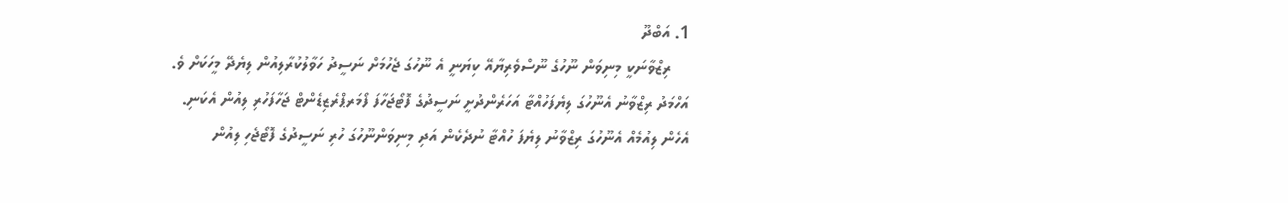1. އަބްދޫ
    ރިޒްވާނަކީ މިނިވަން ނޫހުގެ ނޫސްވެރިޔާއޭ ކިޔަނީ އެ ނޫހުގަ ޖެހުމަށް ނަސީދު ހަވާލުކުރާލިއުން ލިޔެދޭ މީހަކަށް ވެ. އަހްމަދު ރިޒްވާނު އެނޫހުގަ ލިޔެފަހުއްޓާ އަހަރެންދުށީ ނަސީދުގެ ފޮޓޯޖަހާފަ ފޯމަރޕްރެޒިޑެންޓް ޖަހާފަހުރި ލިއުން އެކަނި. އެހެން ލިއުމެއް އެނޫހުގަ ރިޒްވާނު ލިޔެފަ ހުއްޓާ ނުދެކެން އަދި މިނިވަންނޫހުގަ ހުރި ނަސީދުގެ ފޮޓޯޖެހި ލިއުން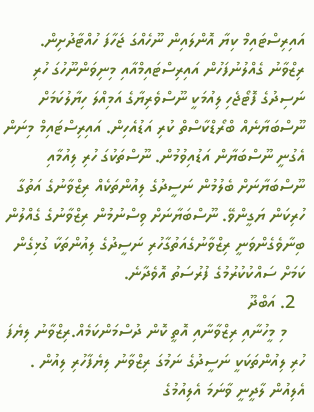އައިރިސްޓައިމް ކިޔާ އޮންލައިން ނޫހެއްގަ ޖަހާފަ ހުއްޓާދުށިން. ރިޒްވާނު ގެއްލުނުފަހުން އައިރިސްޓައިމްއާއި މިނިވަންނޫހުގަ ހުރި ނަސިދުގެ ފޮޓޯޖެހި ލިއުމަކީ ނޫސްވެރިޔާގެ އަމިއްލަ ހިޔާލުކަމަށް ނޫސްބަޔާނެއް ބްރޯޑްކާސްތް ކުރި އަޑުއެހިން. އައިރިސްޓައިމް މިނަން އެގުނީ ނޫސްބަޔާން އަޑުއިވުމުން. ނޫސްތަކުގަ ހުރި ލިއުމާއި ނޫސްބަޔާނަށް ބެލުމުން ނަސީދުގެ ލިއުންތަކެއް ރިޒްވާނުގެ އަތުގާ ހުރިކަން ޔަގީންވޭ. ނޫސްބަޔާނަށް ވިސްނުމުން ރިޒްވާނުގެ ގެއްލުން ބިނާވެގެންވަނީ ރިޒްވާނުގެއަތުގާހުރި ނަސީދުގެ ލިއުންތަކާ ގުޅިގެން ކަމަށް ސައްކުކުރުމުގެ ފުރުސަތު އޮވެދާނެ.
  2. އަބްދޫ
    މި މީހުނާއި ރިޒްވާނާއި އޮތީ ކޮން ދުސްމަންކަމެއް.ރިޒްވާނު ލިޔެފަ ހުރި ލިއުންތަކަކީ ނަސީދުގެ ނަމުގަ ރިޒްވާނު ލިޔެފާހުރި ލިއުން . އެލިއުން ލާދީނީ ވާނަމަ އެލިއުމުގެ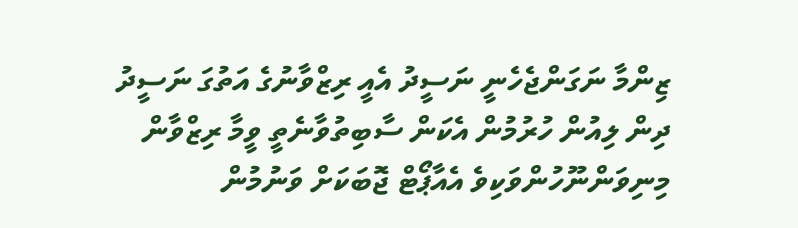ޒިންމާ ނަގަންޖެހެނީ ނަސީދު އެއީ ރިޒްވާނުގެ އަތުގަ ނަސީދު ދިން ލިއުން ހުރުމުން އެކަން ސާބިތުވާނެތީ ވީމާ ރިޒްވާން މިނިވަންނޫހުންވަކިވެ އެއާޕޯޓް ޖޮބަކަށް ވަނުމުން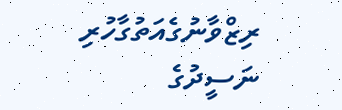ރިޒްވާނުގެއަތުގާހުރި ނަސީދުގެ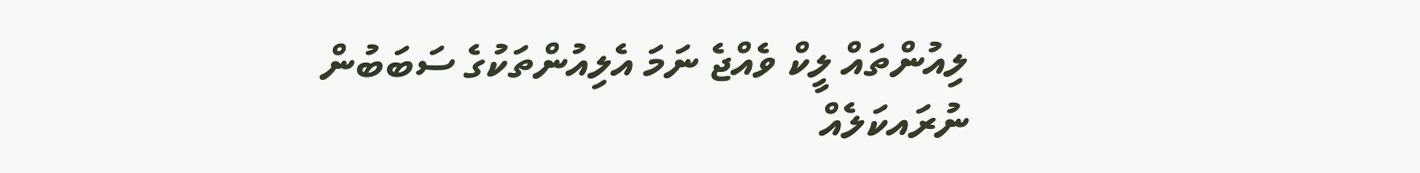ލިއުންތައް ލީކް ވެއްޖެ ނަމަ އެލިއުންތަކުގެ ސަބަބުން ނުރައކަލެއް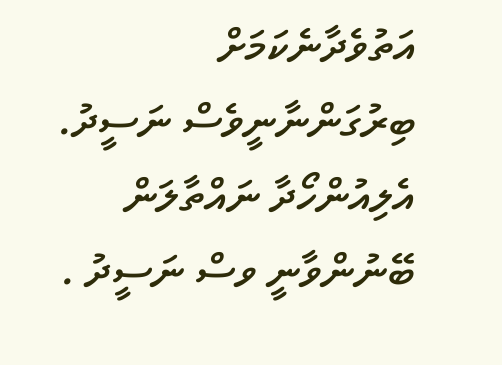އަތުވެދާނެކަމަށް ބިރުގަންނާނީވެސް ނަސީދު. އެލިއުންހޯދާ ނައްތާލަން ބޭނުންވާނީ ވސް ނަސީދު .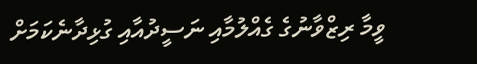ވީމާ ރިޒްވާނުގެ ގެއްލުމާއި ނަސީދުއާއި ގުޅިދާނެކަމަށް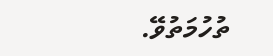ތުހުމަތުވޭ.